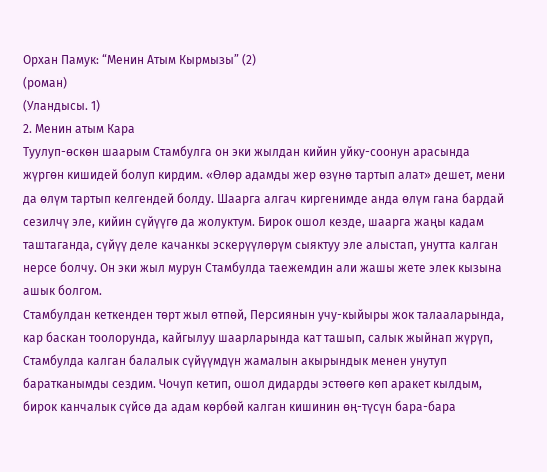Орхан Памук: “Менин Атым Кырмызы” (2)
(роман)
(Уландысы. 1)
2. Менин атым Кара
Туулуп-өскөн шаарым Стамбулга он эки жылдан кийин уйку-соонун арасында жүргөн кишидей болуп кирдим. «Өлөр адамды жер өзүнө тартып алат» дешет, мени да өлүм тартып келгендей болду. Шаарга алгач киргенимде анда өлүм гана бардай сезилчү эле, кийин сүйүүгө да жолуктум. Бирок ошол кезде, шаарга жаңы кадам таштаганда, сүйүү деле качанкы эскерүүлөрүм сыяктуу эле алыстап, унутта калган нерсе болчу. Он эки жыл мурун Стамбулда таежемдин али жашы жете элек кызына ашык болгом.
Стамбулдан кеткенден төрт жыл өтпөй, Персиянын учу-кыйыры жок талааларында, кар баскан тоолорунда, кайгылуу шаарларында кат ташып, салык жыйнап жүрүп, Стамбулда калган балалык сүйүүмдүн жамалын акырындык менен унутуп баратканымды сездим. Чочуп кетип, ошол дидарды эстөөгө көп аракет кылдым, бирок канчалык сүйсө да адам көрбөй калган кишинин өң-түсүн бара-бара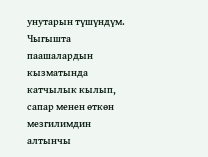унутарын түшүндүм. Чыгышта паашалардын кызматында катчылык кылып, сапар менен өткөн мезгилимдин алтынчы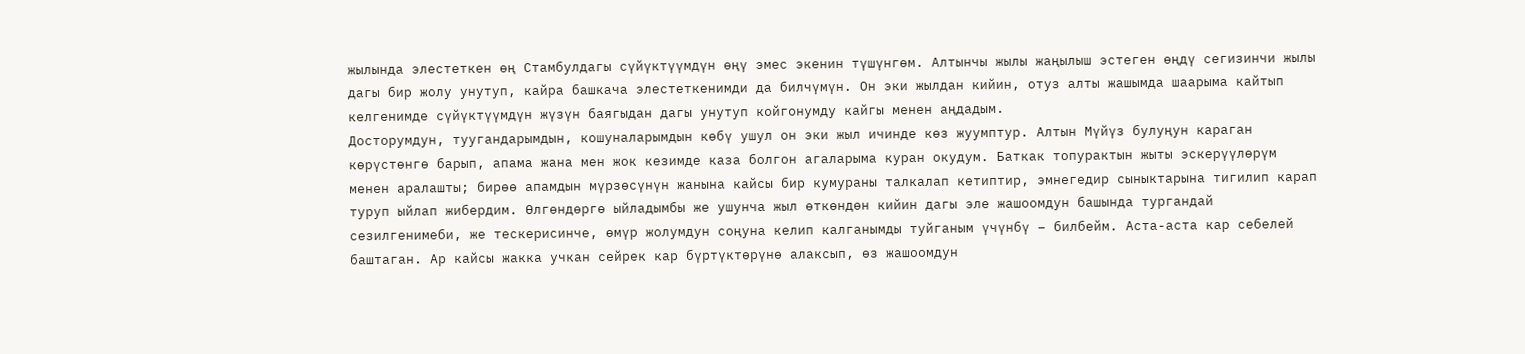жылында элестеткен өң Стамбулдагы сүйүктүүмдүн өңү эмес экенин түшүнгөм. Алтынчы жылы жаңылыш эстеген өңдү сегизинчи жылы дагы бир жолу унутуп, кайра башкача элестеткенимди да билчүмүн. Он эки жылдан кийин, отуз алты жашымда шаарыма кайтып келгенимде сүйүктүүмдүн жүзүн баягыдан дагы унутуп койгонумду кайгы менен аңдадым.
Досторумдун, туугандарымдын, кошуналарымдын көбү ушул он эки жыл ичинде көз жуумптур. Алтын Мүйүз булуңун караган көрүстөнгө барып, апама жана мен жок кезимде каза болгон агаларыма куран окудум. Баткак топурактын жыты эскерүүлөрүм менен аралашты; бирөө апамдын мүрзөсүнүн жанына кайсы бир кумураны талкалап кетиптир, эмнегедир сыныктарына тигилип карап туруп ыйлап жибердим. Өлгөндөргө ыйладымбы же ушунча жыл өткөндөн кийин дагы эле жашоомдун башында тургандай сезилгенимеби, же тескерисинче, өмүр жолумдун соңуна келип калганымды туйганым үчүнбү – билбейм. Аста-аста кар себелей баштаган. Ар кайсы жакка учкан сейрек кар бүртүктөрүнө алаксып, өз жашоомдун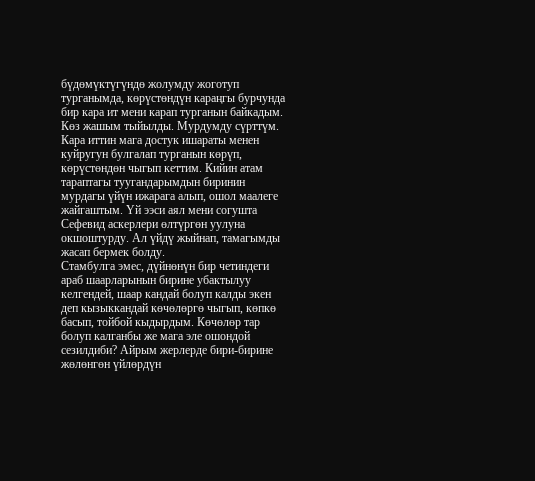бүдөмүктүгүндө жолумду жоготуп турганымда, көрүстөндүн караңгы бурчунда бир кара ит мени карап турганын байкадым. Көз жашым тыйылды. Мурдумду сүрттүм. Кара иттин мага достук ишараты менен куйругун булгалап турганын көрүп, көрүстөндөн чыгып кеттим. Кийин атам тараптагы туугандарымдын биринин мурдагы үйүн ижарага алып, ошол маалеге жайгаштым. Үй ээси аял мени согушта Сефевид аскерлери өлтүргөн уулуна окшоштурду. Ал үйдү жыйнап, тамагымды жасап бермек болду.
Стамбулга эмес, дүйнөнүн бир четиндеги араб шаарларынын бирине убактылуу келгендей, шаар кандай болуп калды экен деп кызыккандай көчөлөргө чыгып, көпкө басып, тойбой кыдырдым. Көчөлөр тар болуп калганбы же мага эле ошондой сезилдиби? Айрым жерлерде бири-бирине жөлөнгөн үйлөрдүн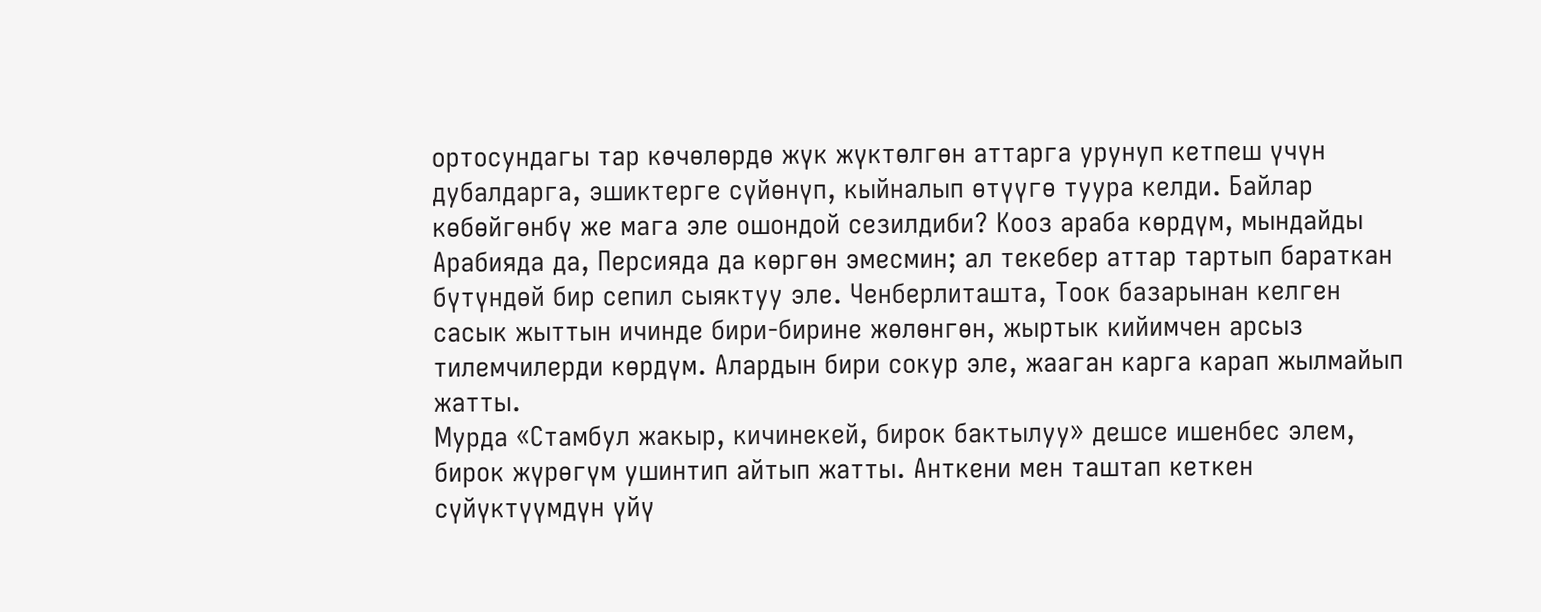ортосундагы тар көчөлөрдө жүк жүктөлгөн аттарга урунуп кетпеш үчүн дубалдарга, эшиктерге сүйөнүп, кыйналып өтүүгө туура келди. Байлар көбөйгөнбү же мага эле ошондой сезилдиби? Кооз араба көрдүм, мындайды Арабияда да, Персияда да көргөн эмесмин; ал текебер аттар тартып бараткан бүтүндөй бир сепил сыяктуу эле. Ченберлиташта, Тоок базарынан келген сасык жыттын ичинде бири-бирине жөлөнгөн, жыртык кийимчен арсыз тилемчилерди көрдүм. Алардын бири сокур эле, жааган карга карап жылмайып жатты.
Мурда «Стамбул жакыр, кичинекей, бирок бактылуу» дешсе ишенбес элем, бирок жүрөгүм ушинтип айтып жатты. Анткени мен таштап кеткен сүйүктүүмдүн үйү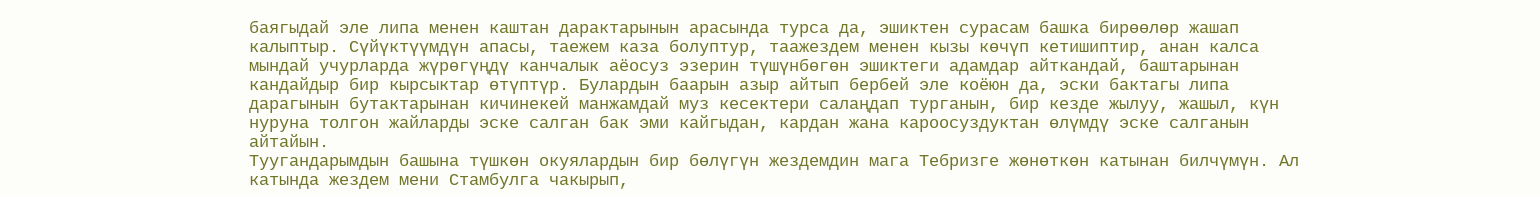баягыдай эле липа менен каштан дарактарынын арасында турса да, эшиктен сурасам башка бирөөлөр жашап калыптыр. Сүйүктүүмдүн апасы, таежем каза болуптур, таажездем менен кызы көчүп кетишиптир, анан калса мындай учурларда жүрөгүңдү канчалык аёосуз эзерин түшүнбөгөн эшиктеги адамдар айткандай, баштарынан кандайдыр бир кырсыктар өтүптүр. Булардын баарын азыр айтып бербей эле коёюн да, эски бактагы липа дарагынын бутактарынан кичинекей манжамдай муз кесектери салаңдап турганын, бир кезде жылуу, жашыл, күн нуруна толгон жайларды эске салган бак эми кайгыдан, кардан жана кароосуздуктан өлүмдү эске салганын айтайын.
Туугандарымдын башына түшкөн окуялардын бир бөлүгүн жездемдин мага Тебризге жөнөткөн катынан билчүмүн. Ал катында жездем мени Стамбулга чакырып,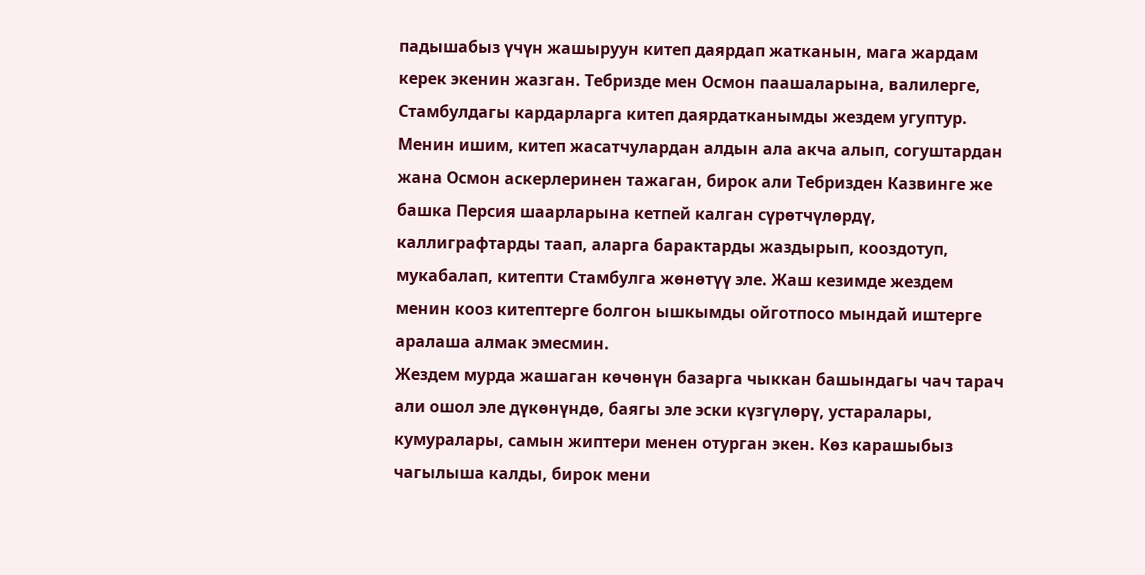падышабыз үчүн жашыруун китеп даярдап жатканын, мага жардам керек экенин жазган. Тебризде мен Осмон паашаларына, валилерге, Стамбулдагы кардарларга китеп даярдатканымды жездем угуптур. Менин ишим, китеп жасатчулардан алдын ала акча алып, согуштардан жана Осмон аскерлеринен тажаган, бирок али Тебризден Казвинге же башка Персия шаарларына кетпей калган сүрөтчүлөрдү, каллиграфтарды таап, аларга барактарды жаздырып, кооздотуп, мукабалап, китепти Стамбулга жөнөтүү эле. Жаш кезимде жездем менин кооз китептерге болгон ышкымды ойготпосо мындай иштерге аралаша алмак эмесмин.
Жездем мурда жашаган көчөнүн базарга чыккан башындагы чач тарач али ошол эле дүкөнүндө, баягы эле эски күзгүлөрү, устаралары, кумуралары, самын жиптери менен отурган экен. Көз карашыбыз чагылыша калды, бирок мени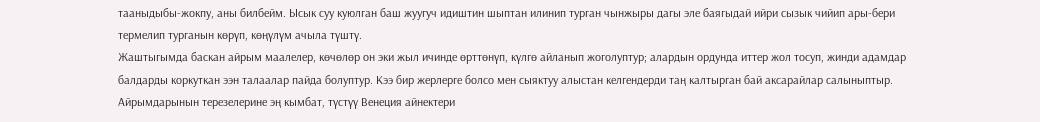тааныдыбы-жокпу, аны билбейм. Ысык суу куюлган баш жуугуч идиштин шыптан илинип турган чынжыры дагы эле баягыдай ийри сызык чийип ары-бери термелип турганын көрүп, көңүлүм ачыла түштү.
Жаштыгымда баскан айрым маалелер, көчөлөр он эки жыл ичинде өрттөнүп, күлгө айланып жоголуптур; алардын ордунда иттер жол тосуп, жинди адамдар балдарды коркуткан ээн талаалар пайда болуптур. Кээ бир жерлерге болсо мен сыяктуу алыстан келгендерди таң калтырган бай аксарайлар салыныптыр. Айрымдарынын терезелерине эң кымбат, түстүү Венеция айнектери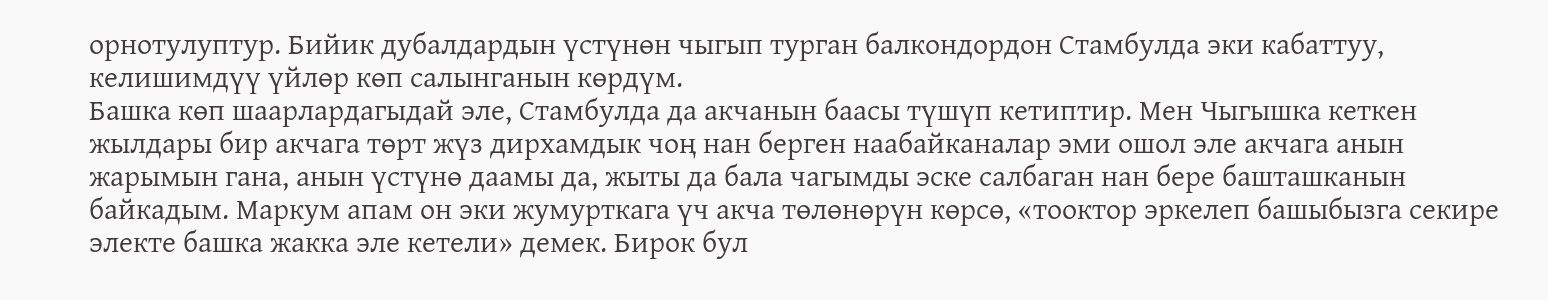орнотулуптур. Бийик дубалдардын үстүнөн чыгып турган балкондордон Стамбулда эки кабаттуу, келишимдүү үйлөр көп салынганын көрдүм.
Башка көп шаарлардагыдай эле, Стамбулда да акчанын баасы түшүп кетиптир. Мен Чыгышка кеткен жылдары бир акчага төрт жүз дирхамдык чоң нан берген наабайканалар эми ошол эле акчага анын жарымын гана, анын үстүнө даамы да, жыты да бала чагымды эске салбаган нан бере башташканын байкадым. Маркум апам он эки жумурткага үч акча төлөнөрүн көрсө, «тооктор эркелеп башыбызга секире электе башка жакка эле кетели» демек. Бирок бул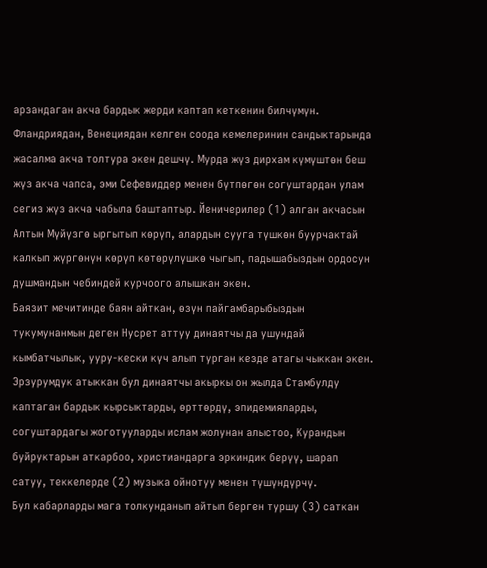арзандаган акча бардык жерди каптап кеткенин билчүмүн. Фландриядан, Венециядан келген соода кемелеринин сандыктарында жасалма акча толтура экен дешчү. Мурда жүз дирхам күмүштөн беш жүз акча чапса, эми Сефевиддер менен бүтпөгөн согуштардан улам сегиз жүз акча чабыла баштаптыр. Йеничерилер (1) алган акчасын Алтын Мүйүзгө ыргытып көрүп, алардын сууга түшкөн буурчактай калкып жүргөнүн көрүп көтөрүлүшкө чыгып, падышабыздын ордосун душмандын чебиндей курчоого алышкан экен.
Баязит мечитинде баян айткан, өзүн пайгамбарыбыздын тукумунанмын деген Нусрет аттуу динаятчы да ушундай кымбатчылык, ууру-кески күч алып турган кезде атагы чыккан экен. Эрзурумдук атыккан бул динаятчы акыркы он жылда Стамбулду каптаган бардык кырсыктарды, өрттөрдү, эпидемияларды, согуштардагы жоготууларды ислам жолунан алыстоо, Курандын буйруктарын аткарбоо, христиандарга эркиндик берүү, шарап сатуу, теккелерде (2) музыка ойнотуу менен түшүндүрчү.
Бул кабарларды мага толкунданып айтып берген туршу (3) саткан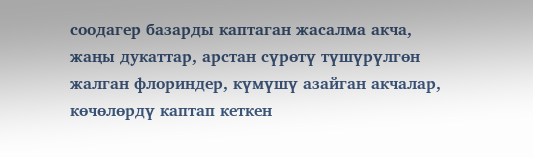соодагер базарды каптаган жасалма акча, жаңы дукаттар, арстан сүрөтү түшүрүлгөн жалган флориндер, күмүшү азайган акчалар, көчөлөрдү каптап кеткен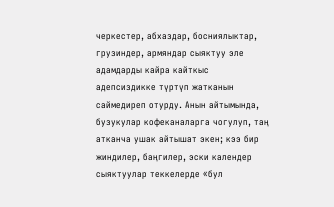черкестер, абхаздар, босниялыктар, грузиндер, армяндар сыяктуу эле адамдарды кайра кайткыс адепсиздикке түртүп жатканын саймедиреп отурду. Анын айтымында, бузукулар кофеканаларга чогулуп, таң атканча ушак айтышат экен; кээ бир жиндилер, баңгилер, эски календер сыяктуулар теккелерде «бул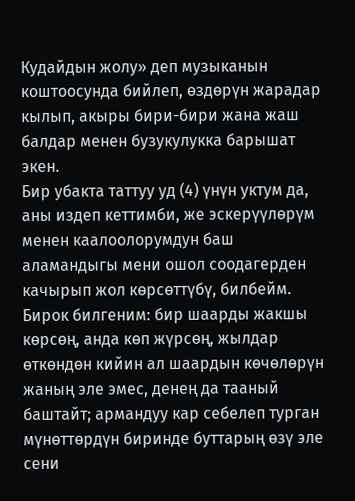Кудайдын жолу» деп музыканын коштоосунда бийлеп, өздөрүн жарадар кылып, акыры бири-бири жана жаш балдар менен бузукулукка барышат экен.
Бир убакта таттуу уд (4) үнүн уктум да, аны издеп кеттимби, же эскерүүлөрүм менен каалоолорумдун баш аламандыгы мени ошол соодагерден качырып жол көрсөттүбү, билбейм. Бирок билгеним: бир шаарды жакшы көрсөң, анда көп жүрсөң, жылдар өткөндөн кийин ал шаардын көчөлөрүн жаның эле эмес, денең да тааный баштайт; армандуу кар себелеп турган мүнөттөрдүн биринде буттарың өзү эле сени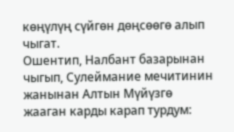көңүлүң сүйгөн дөңсөөгө алып чыгат.
Ошентип, Налбант базарынан чыгып, Сулеймание мечитинин жанынан Алтын Мүйүзгө жааган карды карап турдум: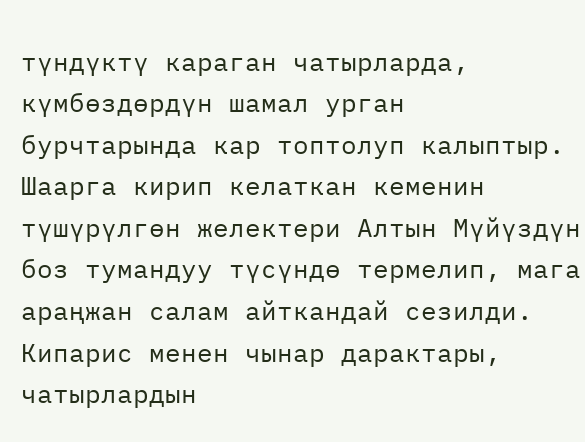түндүктү караган чатырларда, күмбөздөрдүн шамал урган бурчтарында кар топтолуп калыптыр. Шаарга кирип келаткан кеменин түшүрүлгөн желектери Алтын Мүйүздүн боз тумандуу түсүндө термелип, мага араңжан салам айткандай сезилди. Кипарис менен чынар дарактары, чатырлардын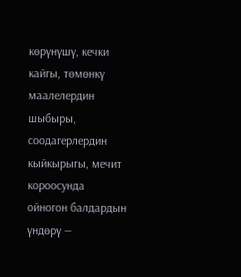көрүнүшү, кечки кайгы, төмөнкү маалелердин шыбыры, соодагерлердин кыйкырыгы, мечит короосунда ойногон балдардын үндөрү —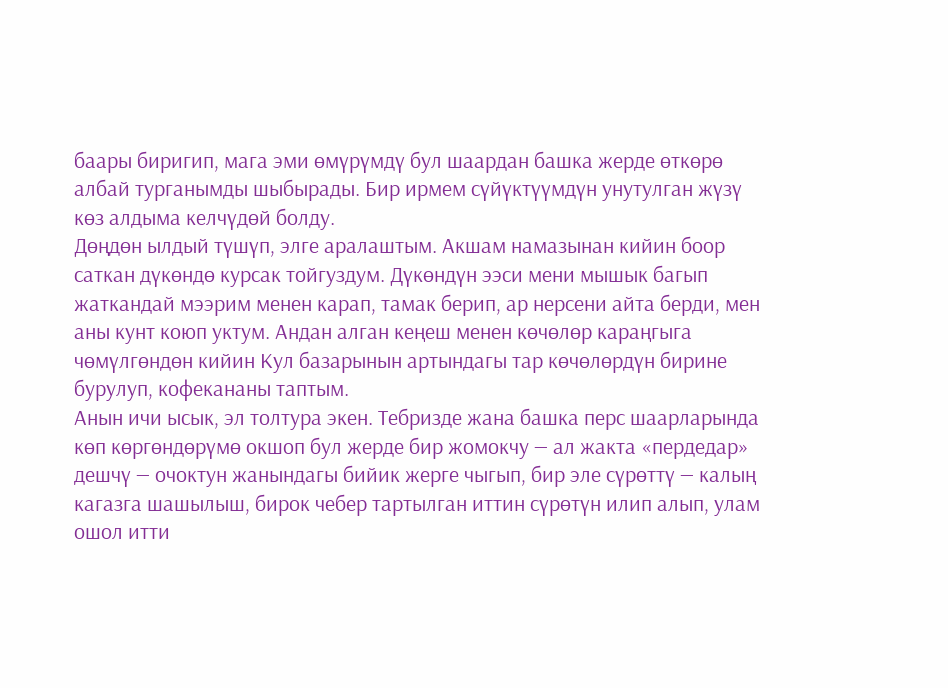баары биригип, мага эми өмүрүмдү бул шаардан башка жерде өткөрө албай турганымды шыбырады. Бир ирмем сүйүктүүмдүн унутулган жүзү көз алдыма келчүдөй болду.
Дөңдөн ылдый түшүп, элге аралаштым. Акшам намазынан кийин боор саткан дүкөндө курсак тойгуздум. Дүкөндүн ээси мени мышык багып жаткандай мээрим менен карап, тамак берип, ар нерсени айта берди, мен аны кунт коюп уктум. Андан алган кеңеш менен көчөлөр караңгыга чөмүлгөндөн кийин Кул базарынын артындагы тар көчөлөрдүн бирине бурулуп, кофекананы таптым.
Анын ичи ысык, эл толтура экен. Тебризде жана башка перс шаарларында көп көргөндөрүмө окшоп бул жерде бир жомокчу — ал жакта «пердедар» дешчү — очоктун жанындагы бийик жерге чыгып, бир эле сүрөттү — калың кагазга шашылыш, бирок чебер тартылган иттин сүрөтүн илип алып, улам ошол итти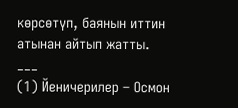көрсөтүп, баянын иттин атынан айтып жатты.
___
(1) Йеничерилер – Осмон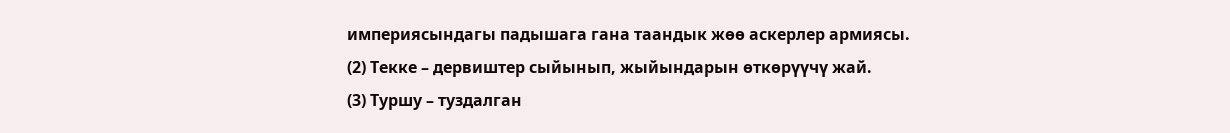империясындагы падышага гана таандык жөө аскерлер армиясы.
(2) Текке – дервиштер сыйынып, жыйындарын өткөрүүчү жай.
(3) Туршу – туздалган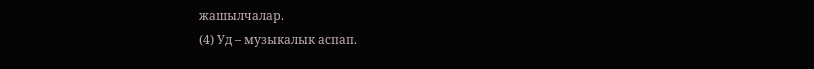жашылчалар.
(4) Уд – музыкалык аспап.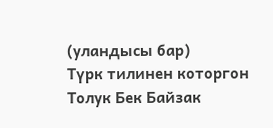(уландысы бар)
Түрк тилинен которгон Толук Бек Байзак